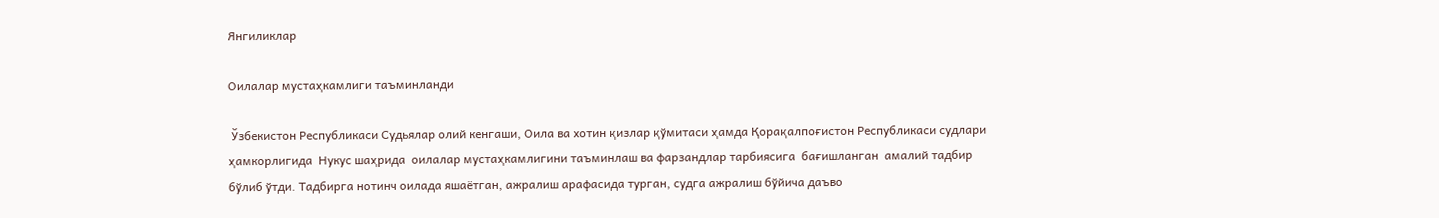Янгиликлар

Оилалар мустаҳкамлиги таъминланди

 Ўзбекистон Республикаси Судьялар олий кенгаши, Оила ва хотин қизлар қўмитаси ҳамда Қорақалпоғистон Республикаси судлари ҳамкорлигида  Нукус шаҳрида  оилалар мустаҳкамлигини таъминлаш ва фарзандлар тарбиясига  бағишланган  амалий тадбир бўлиб ўтди. Тадбирга нотинч оилада яшаётган, ажралиш арафасида турган, судга ажралиш бўйича даъво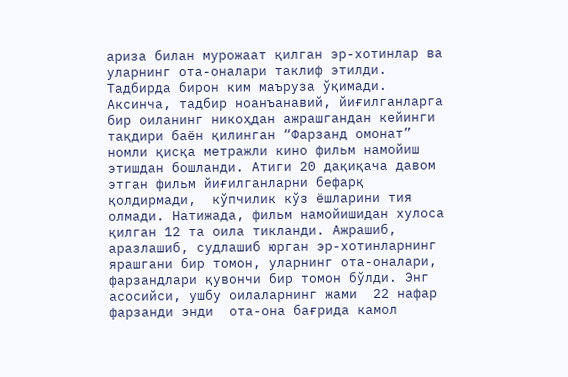ариза билан мурожаат қилган эр-хотинлар ва уларнинг ота-оналари таклиф этилди. Тадбирда бирон ким маъруза ўқимади. Аксинча, тадбир ноанъанавий, йиғилганларга бир оиланинг никоҳдан ажрашгандан кейинги тақдири баён қилинган “Фарзанд омонат” номли қисқа метражли кино фильм намойиш этишдан бошланди. Атиги 20 дақиқача давом этган фильм йиғилганларни бефарқ қолдирмади,  кўпчилик кўз ёшларини тия олмади. Натижада, фильм намойишидан хулоса қилган 12 та оила тикланди. Ажрашиб, аразлашиб, судлашиб юрган эр-хотинларнинг  ярашгани бир томон, уларнинг ота-оналари, фарзандлари қувончи бир томон бўлди. Энг асосийси, ушбу оилаларнинг жами  22 нафар фарзанди энди  ота-она бағрида камол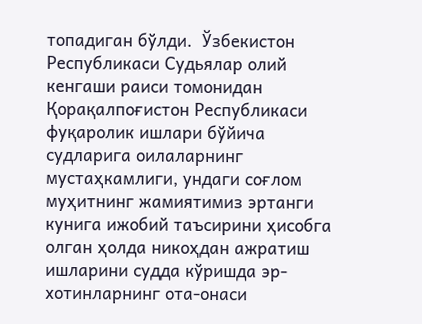топадиган бўлди.  Ўзбекистон Республикаси Судьялар олий кенгаши раиси томонидан Қорақалпоғистон Республикаси фуқаролик ишлари бўйича судларига оилаларнинг мустаҳкамлиги, ундаги соғлом муҳитнинг жамиятимиз эртанги кунига ижобий таъсирини ҳисобга олган ҳолда никоҳдан ажратиш ишларини судда кўришда эр-хотинларнинг ота-онаси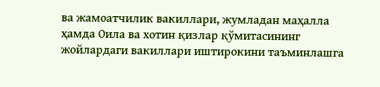ва жамоатчилик вакиллари, жумладан маҳалла ҳамда Оила ва хотин қизлар қўмитасининг жойлардаги вакиллари иштирокини таъминлашга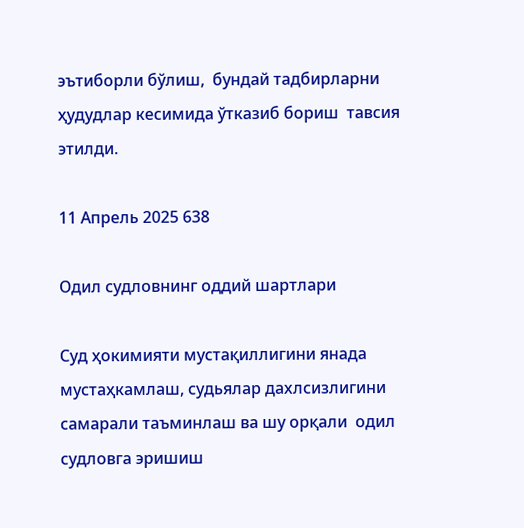эътиборли бўлиш,  бундай тадбирларни ҳудудлар кесимида ўтказиб бориш  тавсия этилди.

11 Апрель 2025 638

Одил судловнинг оддий шартлари

Суд ҳокимияти мустақиллигини янада мустаҳкамлаш, судьялар дахлсизлигини самарали таъминлаш ва шу орқали  одил судловга эришиш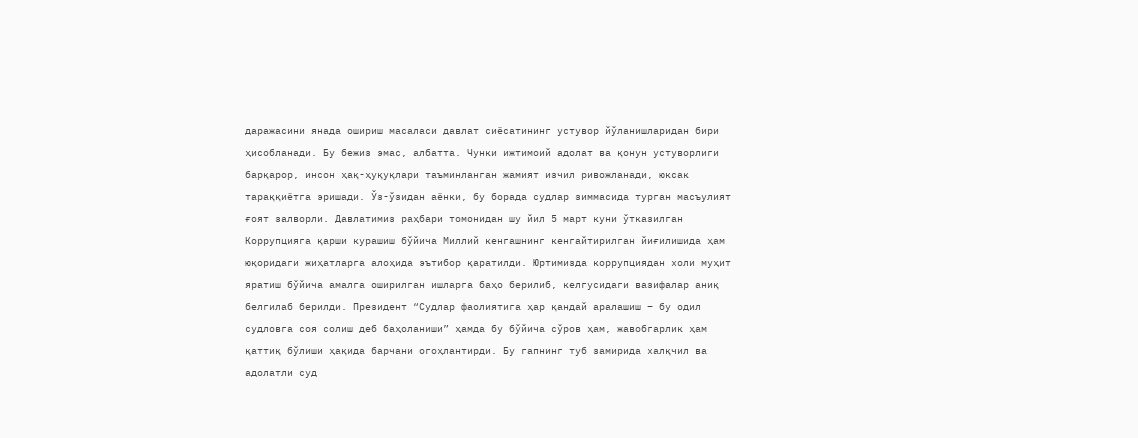даражасини янада ошириш масаласи давлат сиёсатининг устувор йўланишларидан бири ҳисобланади. Бу бежиз эмас, албатта. Чунки ижтимоий адолат ва қонун устуворлиги барқарор, инсон ҳақ-ҳуқуқлари таъминланган жамият изчил ривожланади, юксак тараққиётга эришади. Ўз-ўзидан аёнки, бу борада судлар зиммасида турган масъулият ғоят залворли. Давлатимиз раҳбари томонидан шу йил 5 март куни ўтказилган Коррупцияга қарши курашиш бўйича Миллий кенгашнинг кенгайтирилган йиғилишида ҳам юқоридаги жиҳатларга алоҳида эътибор қаратилди. Юртимизда коррупциядан холи муҳит яратиш бўйича амалга оширилган ишларга баҳо берилиб, келгусидаги вазифалар аниқ белгилаб берилди. Президент “Судлар фаолиятига ҳар қандай аралашиш – бу одил судловга соя солиш деб баҳоланиши” ҳамда бу бўйича сўров ҳам, жавобгарлик ҳам қаттиқ бўлиши ҳақида барчани огоҳлантирди. Бу гапнинг туб замирида халқчил ва адолатли суд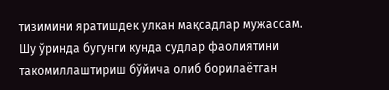тизимини яратишдек улкан мақсадлар мужассам. Шу ўринда бугунги кунда судлар фаолиятини такомиллаштириш бўйича олиб борилаётган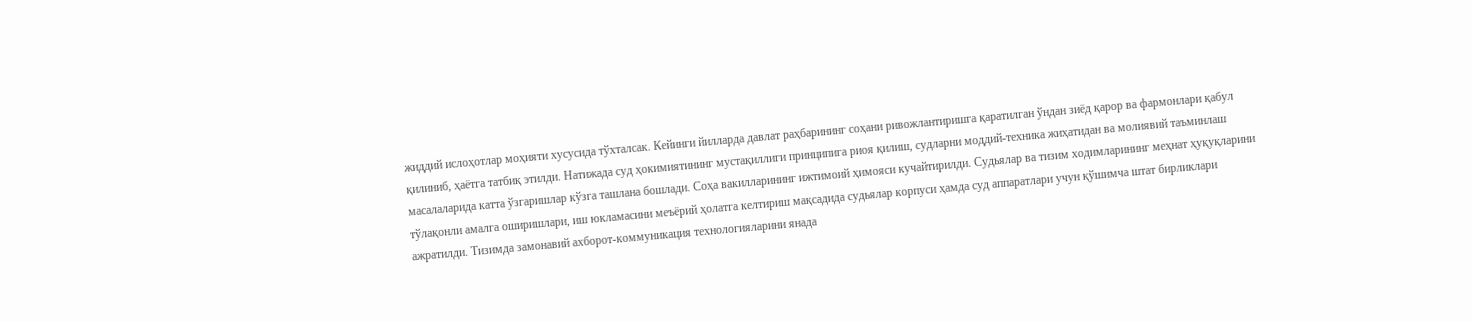жиддий ислоҳотлар моҳияти хусусида тўхталсак. Кейинги йилларда давлат раҳбарининг соҳани ривожлантиришга қаратилган ўндан зиёд қарор ва фармонлари қабул қилиниб, ҳаётга татбиқ этилди. Натижада суд ҳокимиятининг мустақиллиги принципига риоя қилиш, судларни моддий-техника жиҳатидан ва молиявий таъминлаш масалаларида катта ўзгаришлар кўзга ташлана бошлади. Соҳа вакилларининг ижтимоий ҳимояси кучайтирилди. Судьялар ва тизим ходимларининг меҳнат ҳуқуқларини тўлақонли амалга оширишлари, иш юкламасини меъёрий ҳолатга келтириш мақсадида судьялар корпуси ҳамда суд аппаратлари учун қўшимча штат бирликлари ажратилди. Тизимда замонавий ахборот-коммуникация технологияларини янада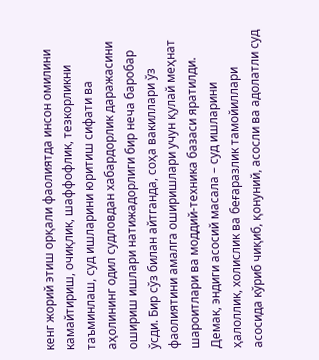кенг жорий этиш орқали фаолиятда инсон омилини камайтириш, очиқлик, шаффофлик, тезкорликни таъминлаш, суд ишларини юритиш сифати ва аҳолининг одил судловдан хабардорлик даражасини ошириш ишлари натижадорлиги бир неча баробар ўсди. Бир сўз билан айтганда, соҳа вакиллари ўз фаолиятини амалга оширишлари учун қулай меҳнат шароитлари ва моддий-техника базаси яратилди. Демак, эндиги асосий масала – суд ишларини ҳалоллик, холислик ва беғаразлик тамойиллари асосида кўриб чиқиб, қонуний, асосли ва адолатли суд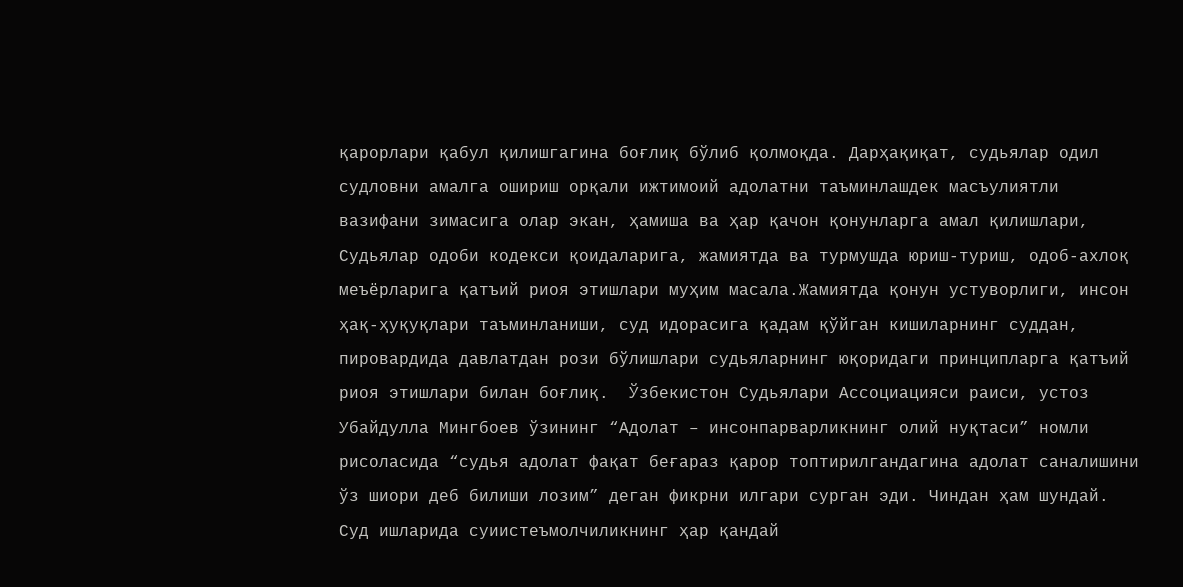қарорлари қабул қилишгагина боғлиқ бўлиб қолмоқда. Дарҳақиқат, судьялар одил судловни амалга ошириш орқали ижтимоий адолатни таъминлашдек масъулиятли вазифани зимасига олар экан, ҳамиша ва ҳар қачон қонунларга амал қилишлари, Судьялар одоби кодекси қоидаларига, жамиятда ва турмушда юриш-туриш, одоб-ахлоқ меъёрларига қатъий риоя этишлари муҳим масала.Жамиятда қонун устуворлиги, инсон ҳақ-ҳуқуқлари таъминланиши, суд идорасига қадам қўйган кишиларнинг суддан, пировардида давлатдан рози бўлишлари судьяларнинг юқоридаги принципларга қатъий риоя этишлари билан боғлиқ.  Ўзбекистон Судьялари Ассоциацияси раиси, устоз Убайдулла Мингбоев ўзининг “Адолат – инсонпарварликнинг олий нуқтаси” номли рисоласида “судья адолат фақат беғараз қарор топтирилгандагина адолат саналишини ўз шиори деб билиши лозим” деган фикрни илгари сурган эди. Чиндан ҳам шундай. Суд ишларида суиистеъмолчиликнинг ҳар қандай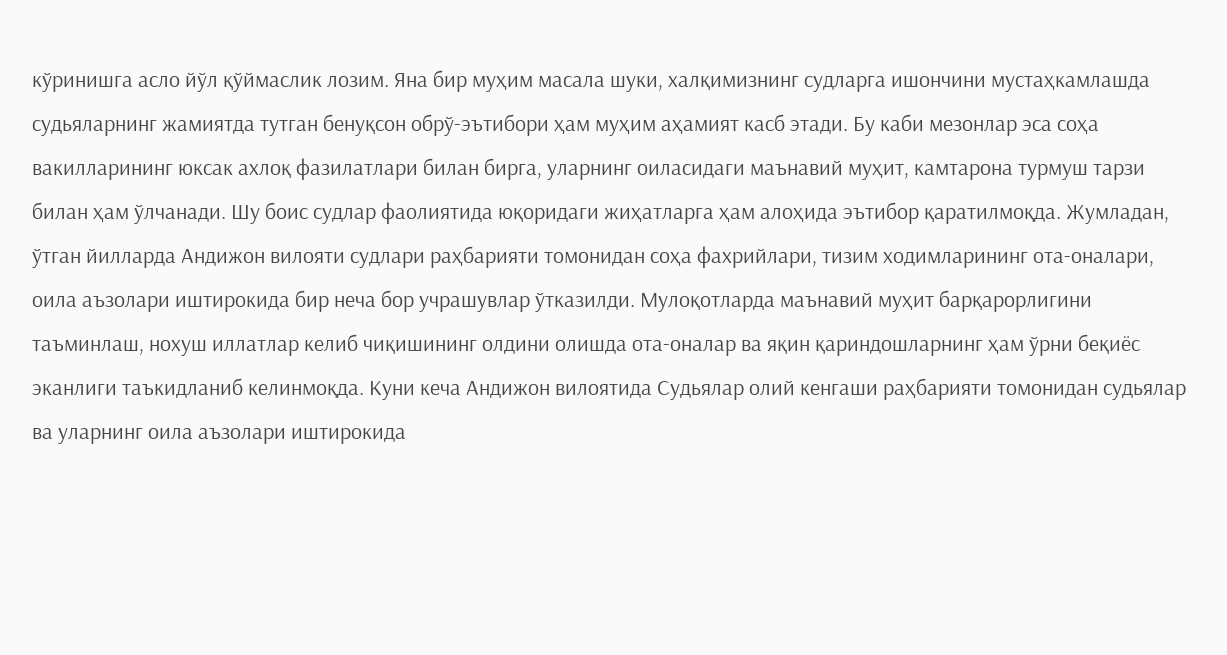кўринишга асло йўл қўймаслик лозим. Яна бир муҳим масала шуки, халқимизнинг судларга ишончини мустаҳкамлашда судьяларнинг жамиятда тутган бенуқсон обрў-эътибори ҳам муҳим аҳамият касб этади. Бу каби мезонлар эса соҳа вакилларининг юксак ахлоқ фазилатлари билан бирга, уларнинг оиласидаги маънавий муҳит, камтарона турмуш тарзи билан ҳам ўлчанади. Шу боис судлар фаолиятида юқоридаги жиҳатларга ҳам алоҳида эътибор қаратилмоқда. Жумладан, ўтган йилларда Андижон вилояти судлари раҳбарияти томонидан соҳа фахрийлари, тизим ходимларининг ота-оналари, оила аъзолари иштирокида бир неча бор учрашувлар ўтказилди. Мулоқотларда маънавий муҳит барқарорлигини таъминлаш, нохуш иллатлар келиб чиқишининг олдини олишда ота-оналар ва яқин қариндошларнинг ҳам ўрни беқиёс эканлиги таъкидланиб келинмоқда. Куни кеча Андижон вилоятида Судьялар олий кенгаши раҳбарияти томонидан судьялар ва уларнинг оила аъзолари иштирокида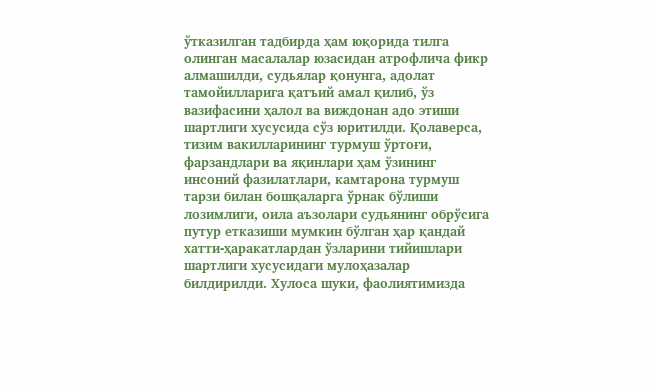ўтказилган тадбирда ҳам юқорида тилга олинган масалалар юзасидан атрофлича фикр алмашилди, судьялар қонунга, адолат тамойилларига қатъий амал қилиб, ўз вазифасини ҳалол ва виждонан адо этиши шартлиги хусусида сўз юритилди. Қолаверса, тизим вакилларининг турмуш ўртоғи, фарзандлари ва яқинлари ҳам ўзининг инсоний фазилатлари, камтарона турмуш тарзи билан бошқаларга ўрнак бўлиши лозимлиги, оила аъзолари судьянинг обрўсига путур етказиши мумкин бўлган ҳар қандай хатти-ҳаракатлардан ўзларини тийишлари шартлиги хусусидаги мулоҳазалар билдирилди. Хулоса шуки, фаолиятимизда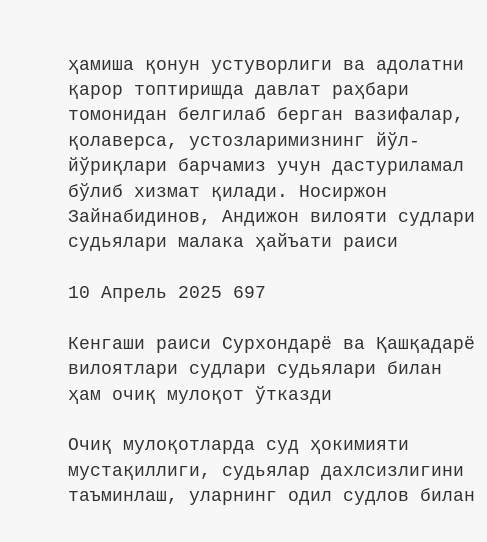ҳамиша қонун устуворлиги ва адолатни қарор топтиришда давлат раҳбари томонидан белгилаб берган вазифалар, қолаверса, устозларимизнинг йўл-йўриқлари барчамиз учун дастуриламал бўлиб хизмат қилади. Носиржон Зайнабидинов, Андижон вилояти судлари судьялари малака ҳайъати раиси

10 Апрель 2025 697

Кенгаши раиси Сурхондарё ва Қашқадарё вилоятлари судлари судьялари билан ҳам очиқ мулоқот ўтказди

Очиқ мулоқотларда суд ҳокимияти мустақиллиги, судьялар дахлсизлигини таъминлаш, уларнинг одил судлов билан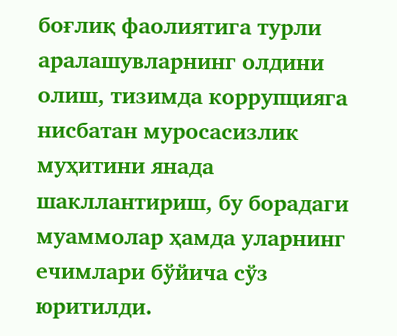боғлиқ фаолиятига турли аралашувларнинг олдини олиш, тизимда коррупцияга нисбатан муросасизлик муҳитини янада шакллантириш, бу борадаги муаммолар ҳамда уларнинг ечимлари бўйича сўз юритилди.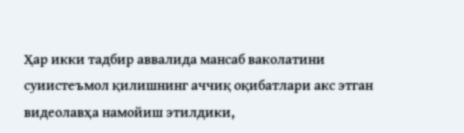Ҳар икки тадбир аввалида мансаб ваколатини суиистеъмол қилишнинг аччиқ оқибатлари акс этган видеолавҳа намойиш этилдики,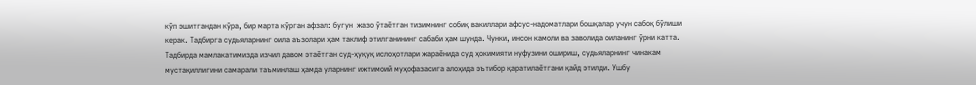кўп эшитгандан кўра, бир марта кўрган афзал: бугун  жазо ўтаётган тизимнинг собиқ вакиллари афсус-надоматлари бошқалар учун сабоқ бўлиши керак. Тадбирга судьяларнинг оила аъзолари ҳам таклиф этилганининг сабаби ҳам шунда. Чунки, инсон камоли ва заволида оиланинг ўрни катта. Тадбирда мамлакатимизда изчил давом этаётган суд-ҳуқуқ ислоҳотлари жараёнида суд ҳокимияти нуфузини ошириш, судьяларнинг чинакам мустақиллигини самарали таъминлаш ҳамда уларнинг ижтимоий муҳофазасига алоҳида эътибор қаратилаётгани қайд этилди. Ушбу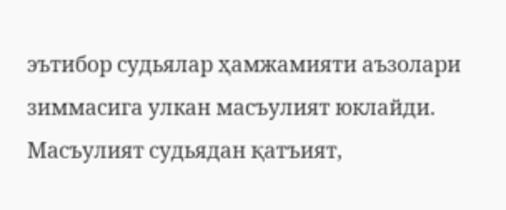эътибор судьялар ҳамжамияти аъзолари зиммасига улкан масъулият юклайди. Масъулият судьядан қатъият,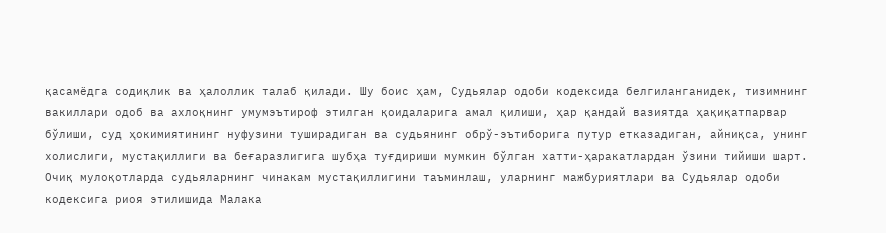қасамёдга содиқлик ва ҳалоллик талаб қилади. Шу боис ҳам, Судьялар одоби кодексида белгиланганидек, тизимнинг вакиллари одоб ва ахлоқнинг умумэътироф этилган қоидаларига амал қилиши, ҳар қандай вазиятда ҳақиқатпарвар бўлиши, суд ҳокимиятининг нуфузини туширадиган ва судьянинг обрў-эътиборига путур етказадиган, айниқса, унинг холислиги, мустақиллиги ва беғаразлигига шубҳа туғдириши мумкин бўлган хатти-ҳаракатлардан ўзини тийиши шарт. Очиқ мулоқотларда судьяларнинг чинакам мустақиллигини таъминлаш, уларнинг мажбуриятлари ва Судьялар одоби кодексига риоя этилишида Малака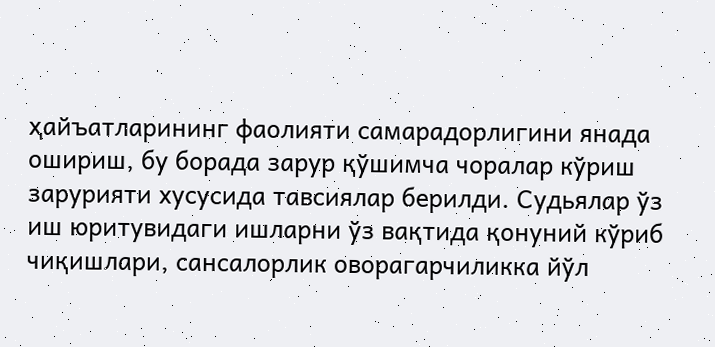ҳайъатларининг фаолияти самарадорлигини янада ошириш, бу борада зарур қўшимча чоралар кўриш зарурияти хусусида тавсиялар берилди. Судьялар ўз иш юритувидаги ишларни ўз вақтида қонуний кўриб чиқишлари, сансалорлик оворагарчиликка йўл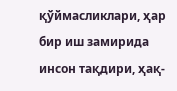қўймасликлари, ҳар бир иш замирида инсон тақдири, ҳақ-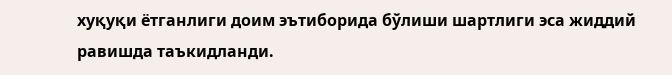хуқуқи ётганлиги доим эътиборида бўлиши шартлиги эса жиддий равишда таъкидланди.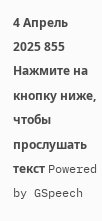4 Апрель 2025 855
Нажмите на кнопку ниже, чтобы прослушать текст Powered by GSpeech